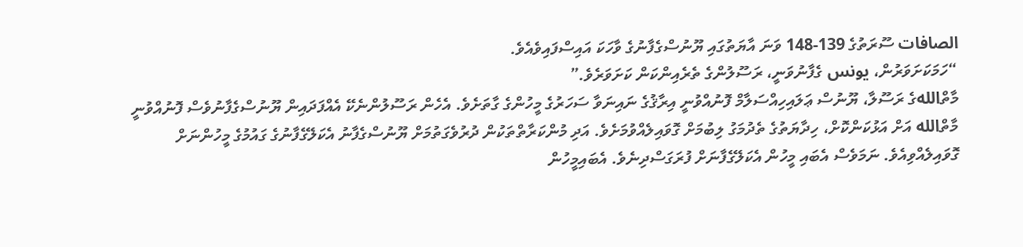الصافات ސޫރަތުގެ 139-148 ވަނަ އާޔަތުގައި ޔޫނުސްގެފާނުގެ ވާހަކަ އައިސްފައިވެއެވެ.
“ހަމަކަށަވަރުން، يونس ގެފާނުވަނީ، ރަސޫލުންގެ ތެރެއިންކަން ކަށަވަރެވެ.”
މާތްاللهގެ ރަސޫލާ، ޔޫނުސް ޢަލައިހިއްސަލާމް ފޮނުއްވުނީ އިރާޤުގެ ނައިނަވާ ސަހަރުގެ މީހުންގެ ގާތަށެވެ. އެހެން ރަސޫލުންނެކޭ އެއްފަދައިން ޔޫނުސްގެފާނުވެސް ފޮނުއްވުނީ މާތްالله އަށް އަޅުކަންކޮށް، ހިދާޔަތުގެ ތެދުމަގު ލިބުމަށް ގޮވައިލެއްވުމަށެވެ. އަދި މުންކަރާތްތަކުން ދުރުވެގަތުމަށް ޔޫނުސްގެފާނު އެކަލޭގެފާނުގެ ގައުމުގެ މީހުންނަށް ގޮވައިލެއްވިއެވެ. ނަމަވެސް އެބައި މީހުން އެކަލޭގެފާނަށް ފުރަގަސްދިނެވެ. އެބައިމީހުން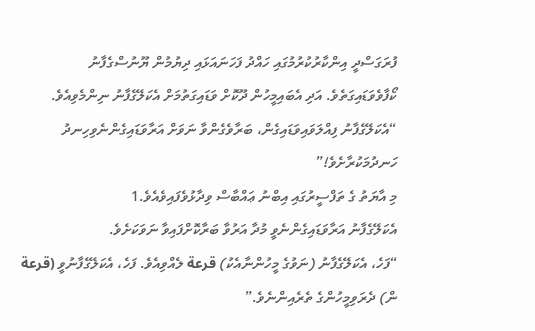ފުރަގަސްދީ އިންކާރުކުރުމުގައި ހައްދު ފަހަނައަޅައި ދިޔުމުން ޔޫނުސްގެފާނު ކޯފާވެވަޑައިގަތެވެ. އަދި އެބައިމީހުން ދޫކޮށް ވަޑައިގަތުމަށް އެކަލޭގެފާނު ނިންމެވިއެވެ.
“އެކަލޭގެފާނު ފިއްލަވައިވަޑައިގެން، ބަރާވެގެންވާ ނަވަށް އަރާވަޑައިގެންނެވިހިނދު ހަނދުމަކުރާށެވެ!”
މި އާޔަތު ގެ ތަފްސީރުގައި އިބްނު ޢައްބާސް ވިދާޅުވެފައިވެއެވެ.1
އެކަލޭގެފާނު އަރާވަޑައިގެންނެވީ މުދާ އަރުވާ ބަރާކޮށްފައިވާ ނަވަކަށެވެ.
“ފަހެ، އެކަލޭގެފާނު (ނަވުގެ މީހުންނާއެކު) قرعة ލެއްވިއެވެ. ފަހެ، އެކަލޭގެފާނުވީ (قرعة ން) ދެރަވިމީހުންގެ ތެރެއިންނެވެ.”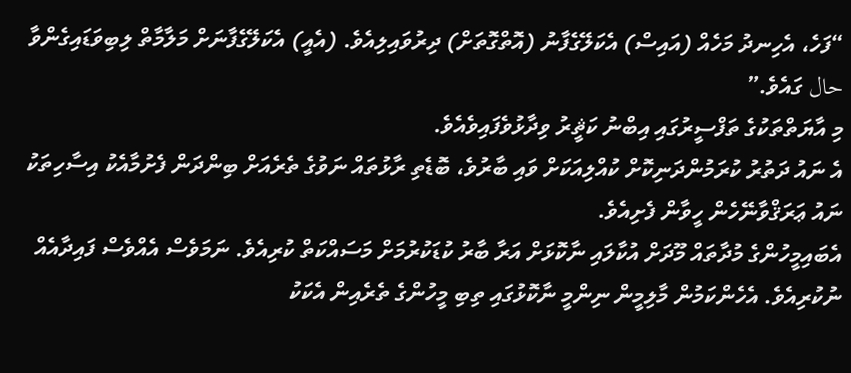“ފަހެ، އެހިނދު މަހެއް (އައިސް) އެކަލޭގެފާނު (އޮތްގޮތަށް) ދިރުވައިލިއެވެ. (އެއީ) އެކަލޭގެފާނަށް މަލާމާތް ލިބިވަޑައިގެންވާ حال ގައެވެ.”
މި އާޔަތްތަކުގެ ތަފްސީރުގައި އިބްނު ކަޘީރު ވިދާޅުވެފައިވެއެވެ.
އެ ނައު ދަތުރު ކުރަމުންދަނިކޮށް ކުއްލިއަކަށް ވައި ބާރުވެ، ބޮޑެތި ރާޅުތައް ނަވުގެ ތެރެއަށް ބިންދަން ފެށުމާއެކު އިސާހިތަކު ނައު ޢަރަޤްވާނޭހެން ހީވާން ފެށިއެވެ.
އެބައިމީހުންގެ މުދާތައް މޫދަށް އުކާލައި ނާކޮޅަށް އަރާ ބާރު ކުޑަކުރުމަށް މަސައްކަތް ކުރިއެވެ. ނަމަވެސް އެއްވެސް ފައިދާއެއް ނުކުރިއެވެ. އެހެންކަމުން މާލިމީން ނިންމީ ނާކޮޅުގައި ތިބި މީހުންގެ ތެރެއިން އެކަކު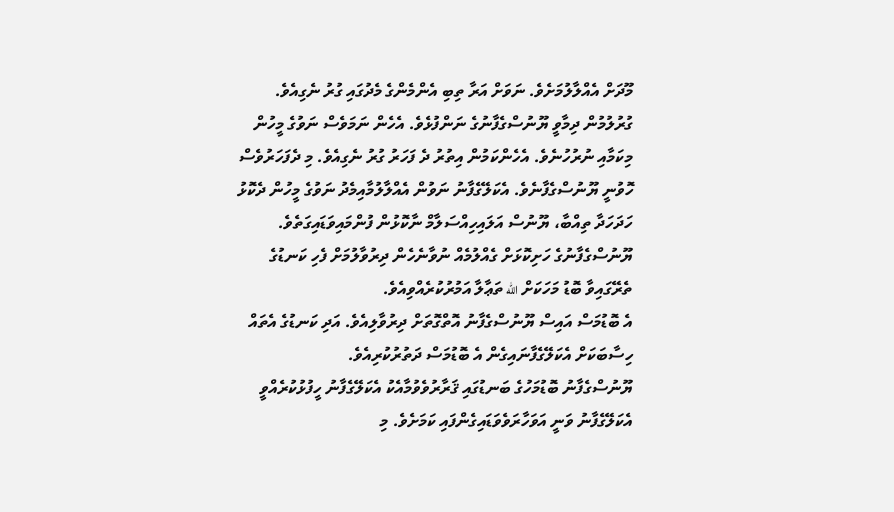މޫދަށް އެއްލާލުމަށެވެ. ނަވަށް އަރާ ތިބި އެންމެންގެ މެދުގައި ގުރު ނެގިއެވެ. ގުރުލުމުން ދިމާވީ ޔޫނުސްގެފާނުގެ ނަންފުޅެވެ. އެހެން ނަމަވެސް ނަވުގެ މީހުން މިކަމާއި ނުރުހުނެވެ. އެހެންކަމުން އިތުރު ދެ ފަހަރު ގުރު ނެގިއެވެ. މި ދެފަހަރުވެސް ހޮވުނީ ޔޫނުސްގެފާނެވެ. އެކަލޭގެފާނު ނަވުން އެއްލާލުމާއިމެދު ނަވުގެ މީހުން ދެކޮޅު ހަދަހަދާ ތިއްބާ، ޔޫނުސް އަލައިހިއްސަލާމް ނާކޮޅުން ފުންމައިވަޑައިގަތެވެ. ޔޫނުސްގެފާނުގެ ހަށިކޮޅަށް ގެއްލުމެއް ނުވާނެހެން ދިރުވާލުމަށް ފެހި ކަނޑުގެ ތެރޭގައިވާ ބޮޑު މަހަކަށް الله ތަޢާލާ އަމުރުކުރެއްވިއެވެ.
އެ ބޮޑުމަސް އައިސް ޔޫނުސްގެފާނު އޮތްގޮތަށް ދިރުވާލިއެވެ. އަދި ކަނޑުގެ އެތައް ހިސާބަކަށް އެކަލޭގެފާނައިގެން އެ ބޮޑުމަސް ދަތުރުކުރިއެވެ.
ޔޫނުސްގެފާނު ބޮޑުމަހުގެ ބަނޑުގައި ޤަރާރުވެވުމާއެކު އެކަލޭގެފާނު ހީފުޅުކުރެއްވީ އެކަލޭގެފާނު ވަނީ އަވަހާރަވެވަޑައިގެންފައި ކަމަށެވެ. މި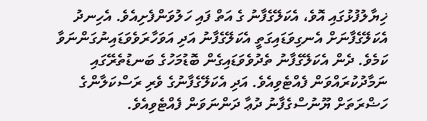ޚިޔާލުފުޅުގައި އޮވެ، އެކަލޭގެފާނު ގެ އަތް ފައި ހަލުވަންފެށިއެވެ. އެހިނދު އެކަލޭގެފާނަށް އެނގިވަޑައިގަތީ އެކަލޭގެފާނު އަދި އަވަހާރަވެވަޑައިނުގަންނަވާ ކަމެވެ. ދެން އެކަލޭގެފާނު ތެދުވެވަޑައިގެން ބޮޑުމަހުގެ ބަނޑުތެރޭގައި ނަމާދުކުރައްވަން ފެއްޓެވިއެވެ. އަދި އެކަލޭގެފާނުގެ ވެރި ރަސްކަލާންގެ ހަޟްރަތަށް ޔޫނުސްގެފާނު ދުޢާ ދަންނަވަން ފެއްޓެވިއެވެ.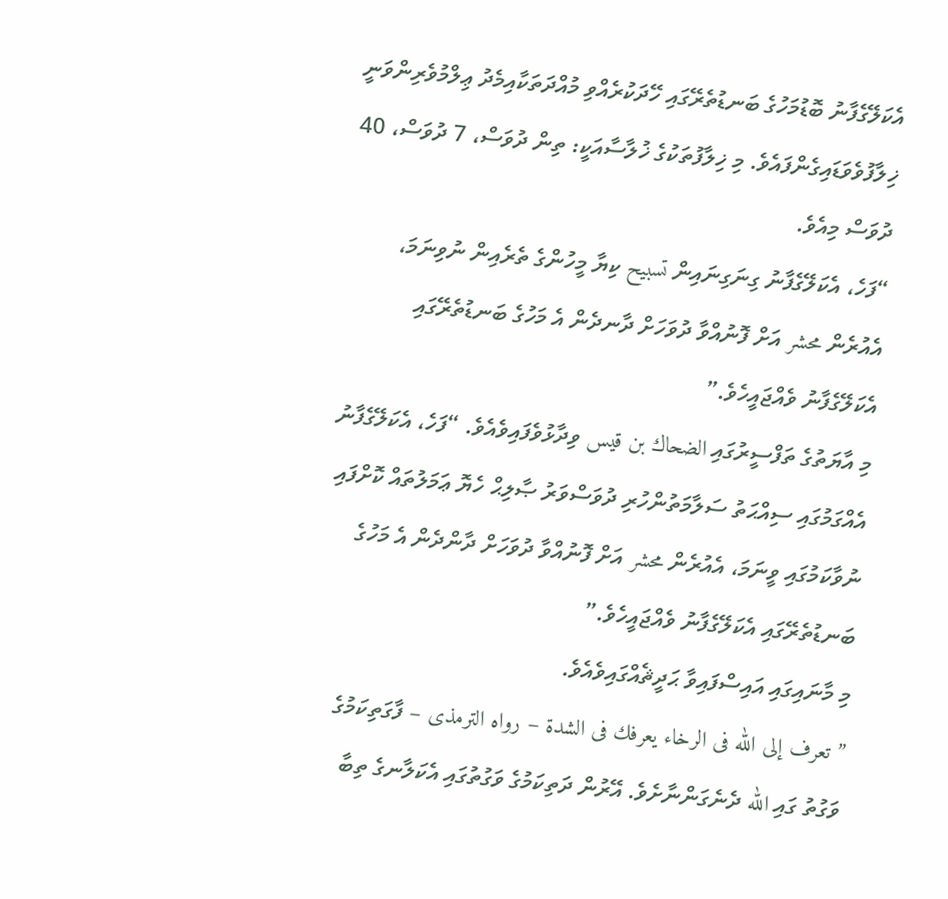އެކަލޭގެފާނު ބޮޑުމަހުގެ ބަނޑުތެރޭގައި ހޭދަކުރެއްވި މުއްދަތަކާއިމެދު ޢިލްމުވެރިންވަނީ ޚިލާފުވެވަޑައިގެންފައެވެ. މި ޚިލާފުތަކުގެ ޚުލާސާއަކީ: ތިން ދުވަސް، 7 ދުވަސް، 40 ދުވަސް މިއެވެ.
“ފަހެ، އެކަލޭގެފާނު ގިނަގިނައިން تسبيح ކިޔާ މީހުންގެ ތެރެއިން ނުވިނަމަ، އެއުރެން محشر އަށް ފޮނުއްވާ ދުވަހަށް ދާނދެން އެ މަހުގެ ބަނޑުތެރޭގައި އެކަލޭގެފާނު ވެއްޖައީހެވެ.”
މި އާޔަތުގެ ތަފްސީރުގައި الضحاك بن قيس ވިދާޅުވެފައިވެއެވެ. “ފަހެ، އެކަލޭގެފާނު އެއްގަމުގައި ސިއްޙަތު ސަލާމަތުންހުރި ދުވަސްވަރު ޞާލިޙް ހެޔޮ ޢަމަލުތައް ކޮށްފައި ނުވާކަމުގައި ވީނަމަ، އެއުރެން محشر އަށް ފޮނުއްވާ ދުވަހަށް ދާންދެން އެ މަހުގެ ބަނޑުތެރޭގައި އެކަލޭގެފާނު ވެއްޖައީހެވެ.”
މި މާނައިގައި އައިސްފައިވާ ޙަދީޘެއްގައިވެއެވެ.
” تعرف إلى الله فى الرخاء يعرفك فى الشدة – رواه الترمذى – ފާގަތިކަމުގެ ވަގުތު ގައި الله ދެނެގަންނާށެވެ. އޭރުން ދަތިކަމުގެ ވަގުތުގައި އެކަލާނގެ ތިބާ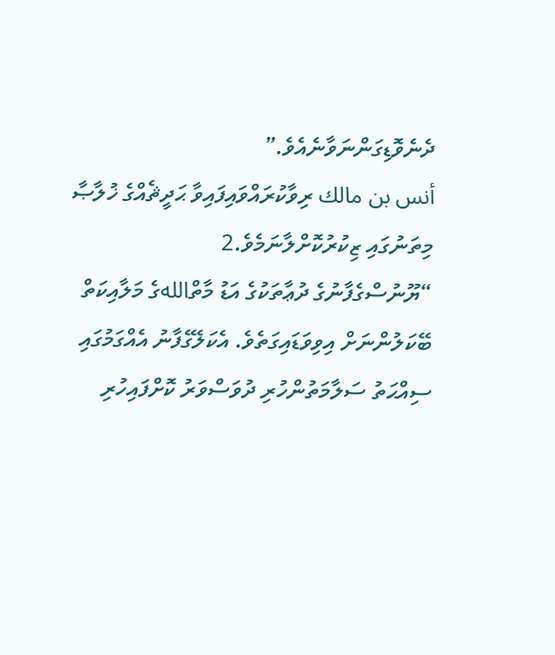ދެނެވޮޑިގަންނަވާނެއެވެ.”
أنس بن مالك ރިވާކުރައްވައިފައިވާ ޙަދީޘެއްގެ ޚުލާޞާ މިތަނުގައި ޒިކުރުކޮށްލާނަމެވެ.2
“ޔޫނުސްގެފާނުގެ ދުޢާތަކުގެ އަޑު މާތްاللهގެ މަލާއިކަތް ބޭކަލުންނަށް އިވިވަޑައިގަތެވެ. އެކަލޭގެފާނު އެއްގަމުގައި ސިއްޙަތު ސަލާމަތުންހުރި ދުވަސްވަރު ކޮށްފައިހުރި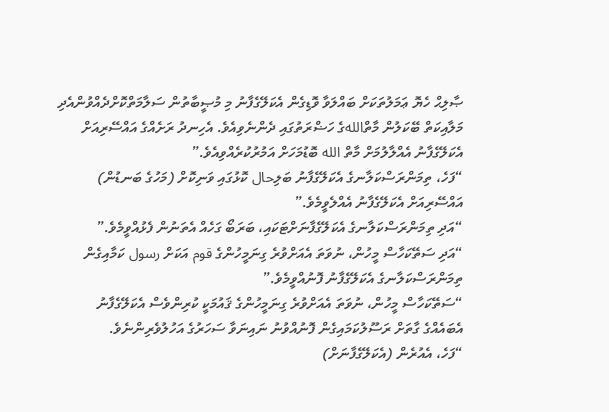ޞާލިޙް ހެޔޮ ޢަމަލުތަކަށް ބައްލަވާ ވޮޑިގެން އެކަލޭގެފާނު މި މުޞީބާތުން ސަލާމަތްކޮށްދެއްވުންއެދި މަލާއިކަތް ބޭކަލުން މާތްاللهގެ ހަޟްރަތުގައި ދެންނެވިއެވެ. އެހިނދު ރަށެއްގެ އައްސޭރިއަށް އެކަލޭގެފާނު އެއްލާލުމަށް މާތް الله ބޮޑުމަހަށް އަމުރުކުރެއްވިއެވެ.”
“ފަހެ، ތިމަންރަސްކަލާނގެ އެކަލޭގެފާނު ބަލިحال ކޮޅުގައި ވަނިކޮށް (މަހުގެ ބަނޑުން) އައްސޭރިއަށް އެކަލޭގެފާނު އެއްލެވީމެވެ.”
“އަދި ތިމަންރަސްކަލާނގެ އެކަލޭގެފާނަށްޓަކައި، ބަރަބޯ ގަހެއް އެތަނުން ފެޅުއްވީމެވެ.”
“އަދި ސަތޭކަހާސް މީހުން، ނުވަތަ އެއަށްވުރެ ގިނަމީހުންގެ قوم އަކަށް رسول ކަމާއިގެން ތިމަންރަސްކަލާނގެ އެކަލޭގެފާނު ފޮނުއްވީމެވެ.”
“ސަތޭކަހާސް މީހުން، ނުވަތަ އެއަށްވުރެ ގިނަމީހުންގެ ޤައުމަކީ ކުރިންވެސް އެކަލޭގެފާނު އެބައެއްގެ ގާތަށް ރަސޫލުކަމައިގެން ފޮނުއްވުނު ނައިނަވާ ސަހަރުގެ އަހުލުވެރިންނެވެ.
“ފަހެ، އެއުރެން (އެކަލޭގެފާނަށް)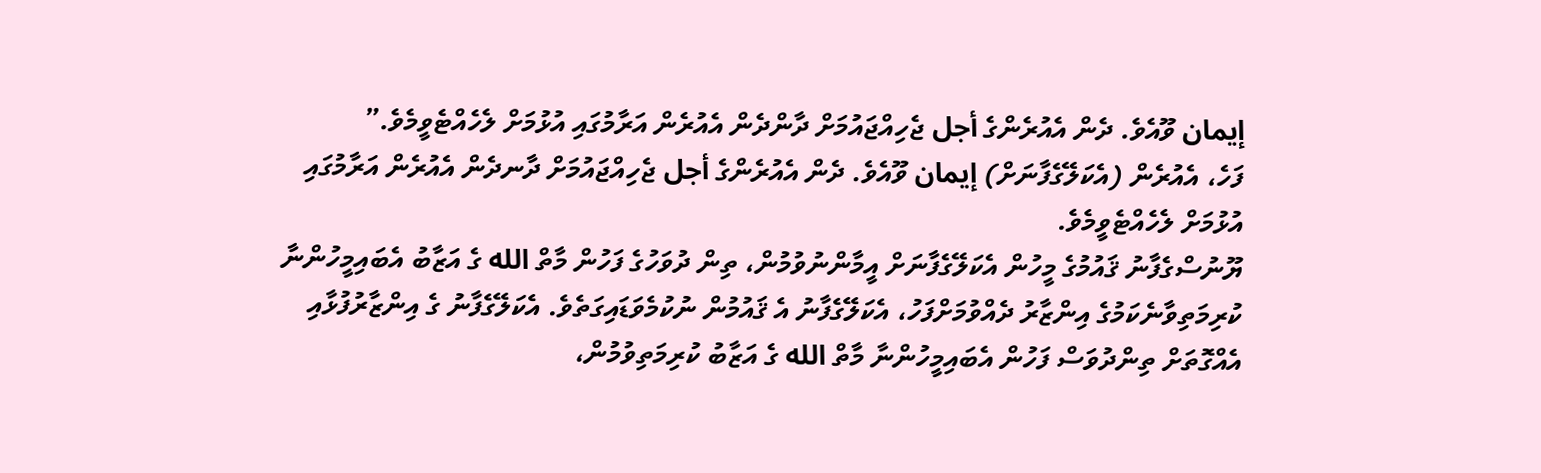إيمان ވޫއެވެ. ދެން އެއުރެންގެ أجل ޖެހިއްޖައުމަށް ދާންދެން އެއުރެން އަރާމުގައި އުޅުމަށް ލެހެއްޓެވީމެވެ.”
ފަހެ، އެއުރެން (އެކަލޭގެފާނަށް) إيمان ވޫއެވެ. ދެން އެއުރެންގެ أجل ޖެހިއްޖައުމަށް ދާނދެން އެއުރެން އަރާމުގައި އުޅުމަށް ލެހެއްޓެވީމެވެ.
ޔޫނުސްގެފާނު ޤައުމުގެ މީހުން އެކަލޭގެފާނަށް އީމާންނުވުމުން، ތިން ދުވަހުގެ ފަހުން މާތް الله ގެ އަޒާބު އެބައިމީހުންނާ ކުރިމަތިވާނެކަމުގެ އިންޒާރު ދެއްވުމަށްފަހު، އެކަލޭގެފާނު އެ ޤައުމުން ނުކުމެވަޑައިގަތެވެ. އެކަލޭގެފާނު ގެ އިންޒާރުފުޅާއި އެއްގޮތަށް ތިންދުވަސް ފަހުން އެބައިމީހުންނާ މާތް الله ގެ އަޒާބު ކުރިމަތިވުމުން،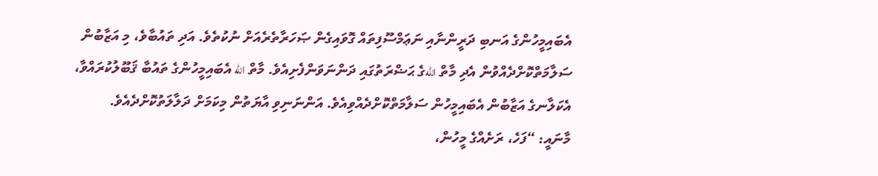އެބައިމީހުންގެ އަނބި ދަރީންނާއި ނަޢަމްސޫފިތައް ގޮވައިގެން ޞަހަރާތެރެއަށް ނުކުތެވެ. އަދި ތައުބާވެ، މި އަޒާބުން ސަލާމަތްކޮށްދެއްވުން އެދި މާތް اللهގެ ޙަޟްރަތުގައި ދަންނަވަންފެށިއެވެ. މާތް الله އެބައިމީހުންގެ ތައުބާ ޤަބޫލުކުރައްވާ، އެކަލާނގެ އަޒާބުން އެބައިމީހުން ސަލާމަތްކޮށްދެއްވިއެވެ. އަންނަނިވި އާޔަތުން މިކަމަށް ދަލާލަތުކޮށްދެއެވެ.
މާނައީ: “ފަހެ، ރަށެއްގެ މީހުން،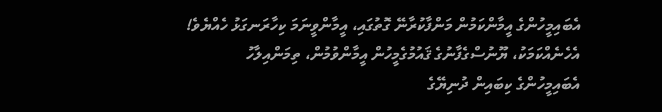އެބައިމީހުންގެ އީމާންކަމުން މަންފާކުރާނޭ ގޮތުގައި، އީމާންވީނަމަ ކިހާރަނގަޅު ހެއްޔެވެ! އެހެނެއްކަމަކު، ޔޫނުސްގެފާނުގެ ޤައުމުގެމީހުން އީމާންވުމުން، ތިމަންއިލާހު އެބައިމީހުންގެ ކިބައިން ދުނިޔޭގެ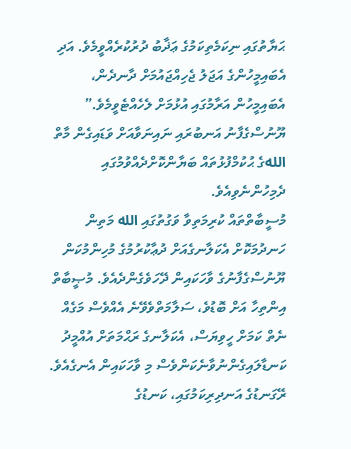ޙަޔާތުގައި ނިކަމެތިކަމުގެ ޢަޛާބު ދުރުކުރެއްވީމެވެ. އަދި އެބައިމީހުންގެ އަޖަލު ޖެހިއްޖައުމަށް ދާނދެން، އެބައިމީހުން އަރާމުގައި އުޅުމަށް ލެހެއްޓެވީމެވެ.”
ޔޫނުސްގެފާނު އަނބުރައި ނައިނަވާއަށް ވަޑައިގެން މާތް اللهގެ ޙުކުމްފުޅުތައް ބަޔާންކޮށްދެއްވުމުގައި ދެމިހުންނެވިއެވެ.
މުސީބާތްތައް ކުރިމަތިވާ ވަގުތުގައި الله މަތިން ހަނދުމަކޮށް އެކަލާނގެއަށް ދުޢާކުރުމުގެ މުހިންމުކަން ޔޫނުސްގެފާނުގެ ވާހަކައިން ދޭހަވެގެންދެއެވެ. މުޞީބާތް އިންތިހާ އަށް ބޮޑުވެ، ސަލާމަތްވެވޭނެ އެއްވެސް މަގެއް ނެތް ކަމަށް ހީވިޔަސް، އެކަލާނގެ ރަޙްމަތަށް އުއްމީދު ކަނޑާލައިގެންނުވާނެކަންވެސް މި ވާހަކައިން އެނގެއެވެ. ރޭގަނޑުގެ އަނދިރިކަމުގައި، ކަނޑުގެ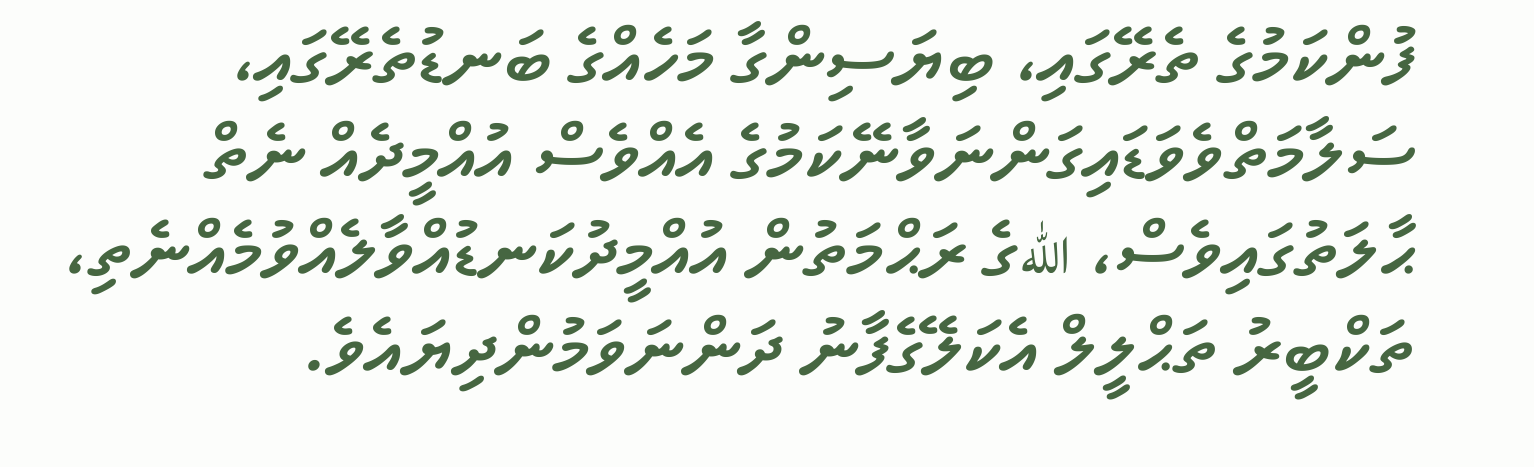ފުންކަމުގެ ތެރޭގައި، ބިޔަސިންގާ މަހެއްގެ ބަނޑުތެރޭގައި، ސަލާމަތްވެވަޑައިގަންނަވާނޭކަމުގެ އެއްވެސް އުއްމީދެއް ނެތް ޙާލަތުގައިވެސް، اللهގެ ރަޙްމަތުން އުއްމީދުކަނޑުއްވާލެއްވުމެއްނެތި، ތަކްބީރު ތަޙްލީލް އެކަލޭގެފާނު ދަންނަވަމުންދިޔައެވެ.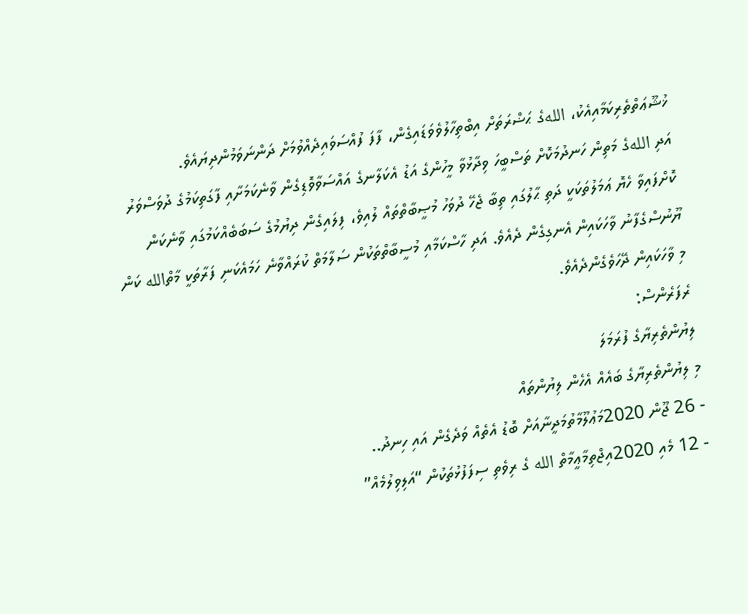ޚުޝޫޢަތްތެރިކަމާއިއެކު، اللهގެ ޙަޟްރަތަށް އިބްތިހާލުވެވަޑައިގެން، ފާފަ ފުއްސަވައިދެއްވުމަށް ދަންނަވަމުންދިޔައެވެ.
އަދި اللهގެ މަތިން ހަނދުމަކޮށް ތަސްބީހަ ވިދާޅުވާ މީހުންގެ އަޑު އެކަލާނގެ އައްސަވާވޮޑިގެން ވާނެކަމަށާއި ފާގަތިކަމުގެ ދުވަސްވަރު ކޮށްފައިވާ ހެޔޮ ޢަމަލުތަކަކީ ދަތި ޙާލުގައި ތިބާ ޖެހޭ ދުވަހު މުޞީބާތްތައް ލުއިވެ، ފިލައިގެން ދިޔުމުގެ ސަބަބެއްކަމުގައި ވާނެކަން ޔޫނުސްގެފާނު ވާހަކައިން އެނގިގެން ދެއެވެ. އަދި ހާސްކަމާއި މުސީބާތްތަކުން ސަލާމަތް ކުރައްވާނެ ހަމައެކަނި ފަރާތަކީ މާތްالله ކަން މި ވާހަކައިން ދޭހަވެގެންދެއެވެ.
ރެފަރެންސް:
ލިޔުންތެރިޔާގެ ފުރަމަލަ
މި ލިޔުންތެރިޔާގެ ބައެއް އެހެން ލިޔުންތައް
- 26 ޖޫން 2020މަޢުލޫމާތުމަދީނާއަށް ބޮޑު އެތެއް ވަދެގެން އައި ހިނދު..
- 12 މެއި 2020އިޖްތިމާޢީމާތް الله ގެ ރިވެތި ސިފަފުޅުތަކުން “އަލިވިލުމެއް”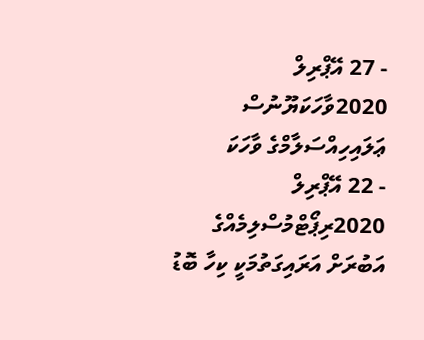- 27 އޭޕްރިލް 2020ވާހަކަޔޫނުސް ޢަލައިހިއްސަލާމްގެ ވާހަކަ
- 22 އޭޕްރިލް 2020ރިޕޯޓްމުސްލިމެއްގެ އަބުރަށް އަރައިގަތުމަކީ ކިހާ ބޮޑު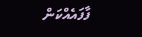ފާފައެއްކަން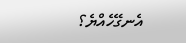އެނގޭހެއްޔެ؟